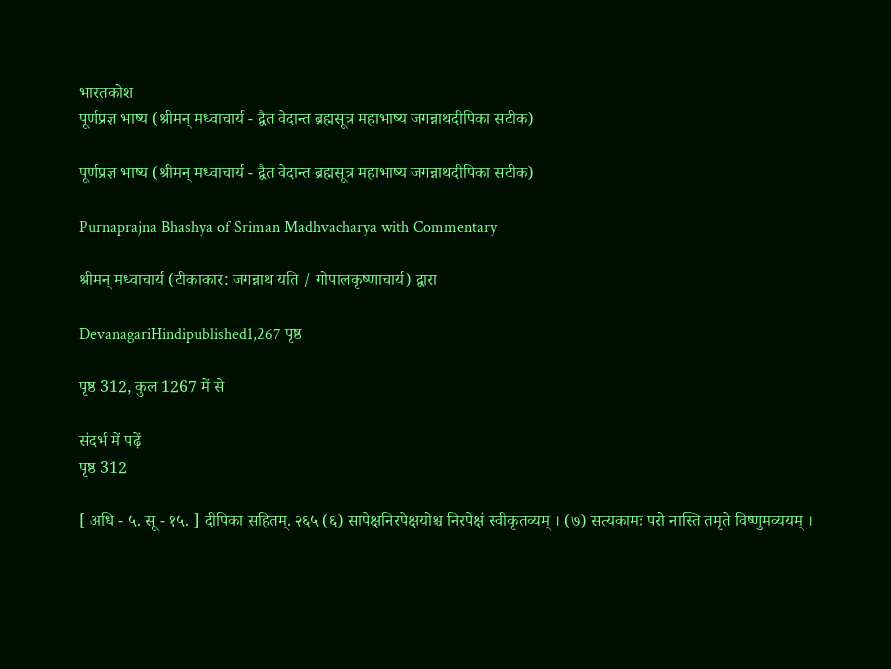भारतकोश
पूर्णप्रज्ञ भाष्य (श्रीमन् मध्वाचार्य - द्वैत वेदान्त ब्रह्मसूत्र महाभाष्य जगन्नाथदीपिका सटीक)

पूर्णप्रज्ञ भाष्य (श्रीमन् मध्वाचार्य - द्वैत वेदान्त ब्रह्मसूत्र महाभाष्य जगन्नाथदीपिका सटीक)

Purnaprajna Bhashya of Sriman Madhvacharya with Commentary

श्रीमन् मध्वाचार्य (टीकाकार: जगन्नाथ यति / गोपालकृष्णाचार्य) द्वारा

DevanagariHindipublished1,267 पृष्ठ

पृष्ठ 312, कुल 1267 में से

संदर्भ में पढ़ें
पृष्ठ 312

[ अधि - ५. सू - १५. ] दीपिका सहितम्. २६५ (६) सापेक्षनिरपेक्षयोश्च निरपेक्षं स्वीकृतव्यम् । (७) सत्यकामः परो नास्ति तमृते विष्णुमव्ययम् ।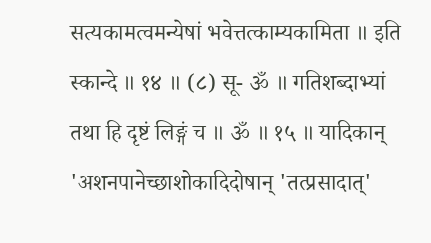सत्यकामत्वमन्येषां भवेत्तत्काम्यकामिता ॥ इति स्कान्दे ॥ १४ ॥ (८) सू- ॐ ॥ गतिशब्दाभ्यां तथा हि दृष्टं लिङ्गं च ॥ ॐ ॥ १५ ॥ यादिकान् 'अशनपानेच्छाशोकादिदोषान् 'तत्प्रसादात्'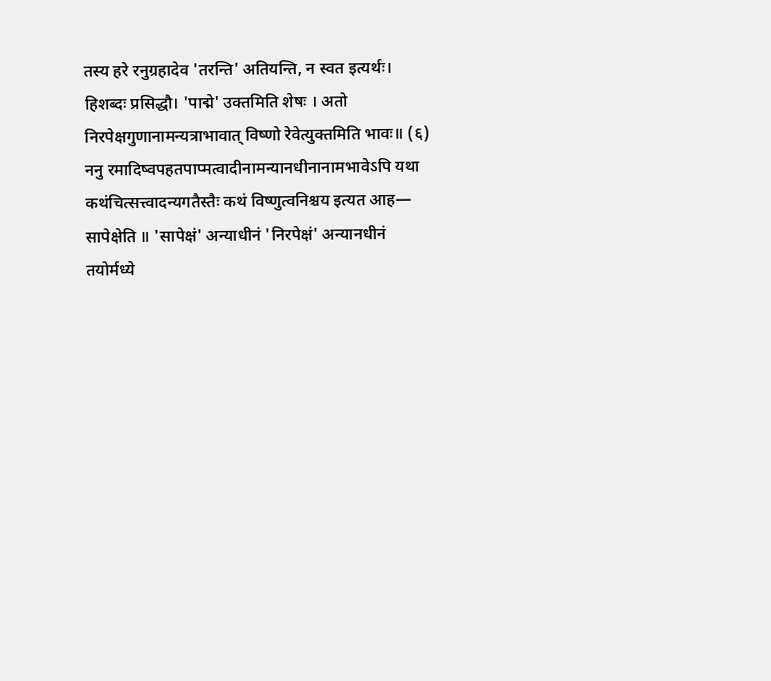तस्य हरे रनुग्रहादेव 'तरन्ति' अतियन्ति, न स्वत इत्यर्थः। हिशब्दः प्रसिद्धौ। 'पाद्मे' उक्तमिति शेषः । अतो निरपेक्षगुणानामन्यत्राभावात् विष्णो रेवेत्युक्तमिति भावः॥ (६) ननु रमादिष्वपहतपाप्मत्वादीनामन्यानधीनानामभावेऽपि यथा कथंचित्सत्त्वादन्यगतैस्तैः कथं विष्णुत्वनिश्चय इत्यत आह— सापेक्षेति ॥ 'सापेक्षं' अन्याधीनं 'निरपेक्षं' अन्यानधीनं तयोर्मध्ये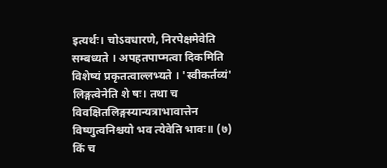इत्यर्थः। चोऽवधारणे, निरपेक्षमेवेति सम्बध्यते । अपहतपाप्मत्वा दिकमिति विशेष्यं प्रकृतत्वाल्लभ्यते । 'स्वीकर्तव्यं' लिङ्गत्वेनेति शे षः। तथा च विवक्षितलिङ्गस्यान्यत्राभावात्तेन विष्णुत्वनिश्चयो भव त्येवेति भावः॥ (७) किं च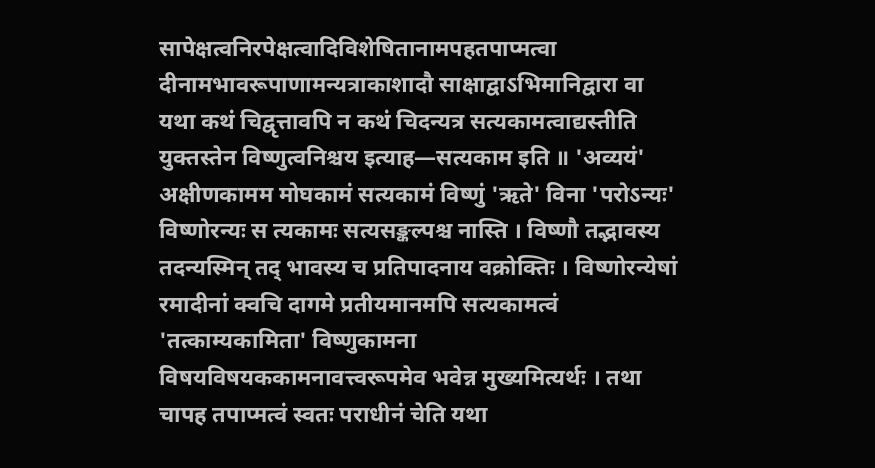सापेक्षत्वनिरपेक्षत्वादिविशेषितानामपहतपाप्मत्वा दीनामभावरूपाणामन्यत्राकाशादौ साक्षाद्वाऽभिमानिद्वारा वा यथा कथं चिद्वृत्तावपि न कथं चिदन्यत्र सत्यकामत्वाद्यस्तीति युक्तस्तेन विष्णुत्वनिश्चय इत्याह—सत्यकाम इति ॥ 'अव्ययं' अक्षीणकामम मोघकामं सत्यकामं विष्णुं 'ऋते' विना 'परोऽन्यः' विष्णोरन्यः स त्यकामः सत्यसङ्कल्पश्च नास्ति । विष्णौ तद्भावस्य तदन्यस्मिन् तद् भावस्य च प्रतिपादनाय वक्रोक्तिः । विष्णोरन्येषां रमादीनां क्वचि दागमे प्रतीयमानमपि सत्यकामत्वं 'तत्काम्यकामिता' विष्णुकामना विषयविषयककामनावत्त्वरूपमेव भवेन्न मुख्यमित्यर्थः । तथा चापह तपाप्मत्वं स्वतः पराधीनं चेति यथा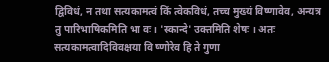द्विविधं, न तथा सत्यकामत्वं किं त्वेकविधं, तच्च मुख्यं विष्णावेव, अन्यत्र तु पारिभाषिकमिति भा वः। 'स्कान्दे' उक्तमिति शेषः । अतः सत्यकामत्वादिविवक्षया वि ष्णोरेव हि ते गुणा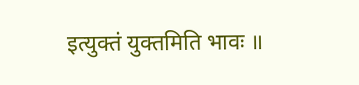इत्युक्तं युक्तमिति भावः ॥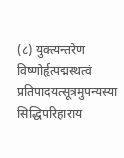(८) युक्त्यन्तरेण विष्णोर्हृत्पद्मस्थत्वं प्रतिपादयत्सूत्रमुपन्यस्या सिद्धिपरिहाराय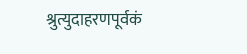श्रुत्युदाहरणपूर्वकं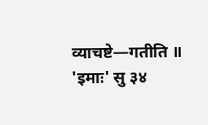व्याचष्टे—गतीति ॥ 'इमाः' सु ३४